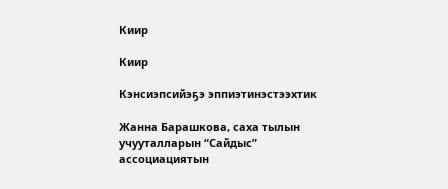Киир

Киир

Кэнсиэпсийэҕэ эппиэтинэстээхтик

Жанна Барашкова, саха тылын учууталларын “Сайдыс” ассоциациятын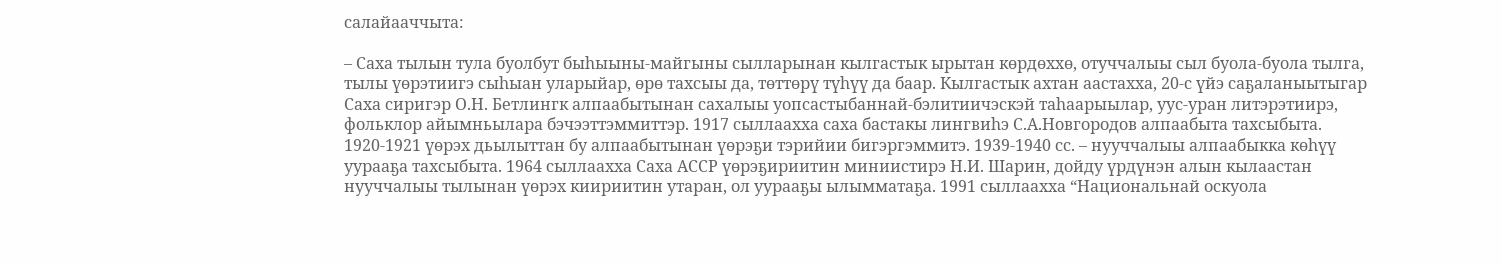салайааччыта:

– Саха тылын тула буолбут быһыыны-майгыны сылларынан кылгастык ырытан көрдөххө, отуччалыы сыл буола-буола тылга, тылы үөрэтиигэ сыһыан уларыйар, өрө тахсыы да, төттөрү түһүү да баар. Кылгастык ахтан аастахха, 20-с үйэ саҕаланыытыгар Саха сиригэр О.Н. Бетлингк алпаабытынан сахалыы уопсастыбаннай-бэлитиичэскэй таһаарыылар, уус-уран литэрэтиирэ, фольклор айымньылара бэчээттэммиттэр. 1917 сыллаахха саха бастакы лингвиһэ С.А.Новгородов алпаабыта тахсыбыта. 1920-1921 үөрэх дьылыттан бу алпаабытынан үөрэҕи тэрийии бигэргэммитэ. 1939-1940 сс. – нууччалыы алпаабыкка көһүү уурааҕа тахсыбыта. 1964 сыллаахха Саха АССР үөрэҕириитин миниистирэ Н.И. Шарин, дойду үрдүнэн алын кылаастан нууччалыы тылынан үөрэх киириитин утаран, ол уурааҕы ылымматаҕа. 1991 сыллаахха “Национальнай оскуола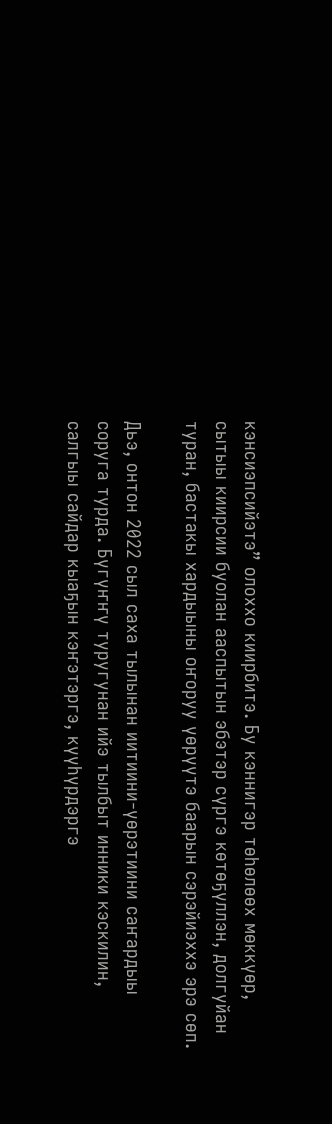кэнсиэпсийэтэ” олоххо киирбитэ. Бу кэннигэр төһөлөөх мөккүөр, сытыы киирсии буолан ааспытын эбэтэр сүргэ көтөҕүллэн, долгуйан туран, бастакы хардыыны оҥоруу үөрүүтэ баарын сэрэйиэххэ эрэ сөп.

Дьэ, онтон 2022 сыл саха тылынан иитиини-үөрэтиини саҥардыы соруга турда. Бүгүҥҥү туругунан ийэ тылбыт инники кэскилин, салгыы сайдар кыаҕын кэҥэтэргэ, күүһүрдэргэ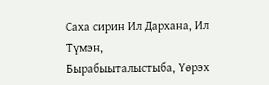Саха сирин Ил Дархана, Ил Түмэн, Бырабыыталыстыба, Үөрэх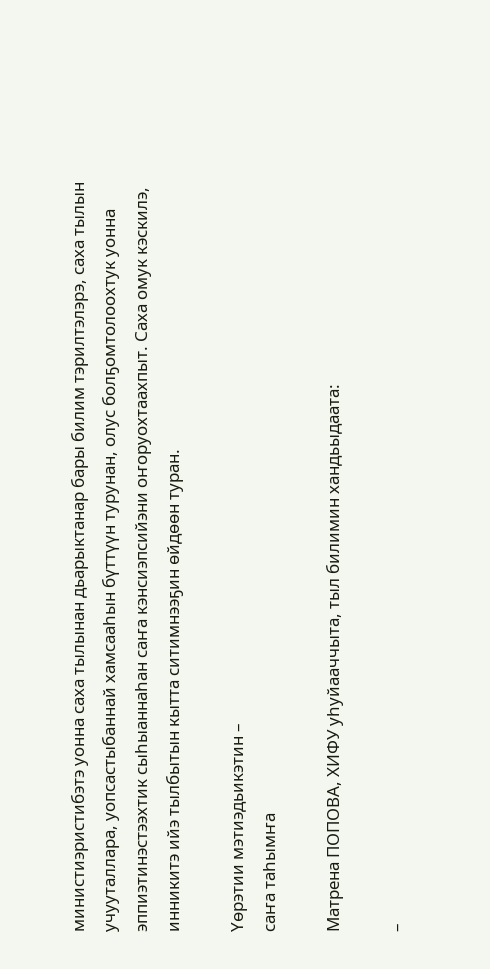министиэристибэтэ уонна саха тылынан дьарыктанар бары билим тэрилтэлэрэ, саха тылын учууталлара, уопсастыбаннай хамсааһын бүттүүн турунан, олус болҕомтолоохтук уонна эппиэтинэстээхтик сыһыаннаһан саҥа кэнсиэпсийэни оҥоруохтаахпыт. Саха омук кэскилэ, инникитэ ийэ тылбытын кытта ситимнээҕин өйдөөн туран.

Үөрэтии мэтиэдьикэтин –
саҥа таһымҥа

Матрена ПОПОВА, ХИФУ уһуйааччыта, тыл билимин хандьыдаата:

–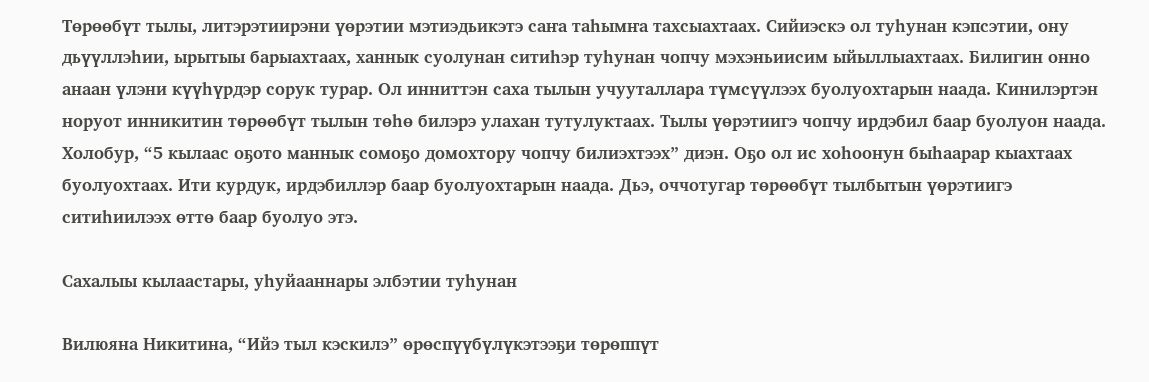Төрөөбүт тылы, литэрэтиирэни үөрэтии мэтиэдьикэтэ саҥа таhымҥа тахсыахтаах. Сийиэскэ ол туһунан кэпсэтии, ону дьүүллэһии, ырытыы барыахтаах, ханнык суолунан ситиһэр туһунан чопчу мэхэньиисим ыйыллыахтаах. Билигин онно анаан үлэни күүhүрдэр сорук турар. Ол инниттэн саха тылын учууталлара түмсүүлээх буолуохтарын наада. Кинилэртэн норуот инникитин төрөөбүт тылын төhө билэрэ улахан тутулуктаах. Тылы үөрэтиигэ чопчу ирдэбил баар буолуон наада. Холобур, “5 кылаас оҕото маннык сомоҕо домохтору чопчу билиэхтээх” диэн. Оҕо ол ис хоhоонун быhаарар кыахтаах буолуохтаах. Ити курдук, ирдэбиллэр баар буолуохтарын наада. Дьэ, оччотугар төрөөбүт тылбытын үөрэтиигэ ситиһиилээх өттө баар буолуо этэ.

Сахалыы кылаастары, уһуйааннары элбэтии туһунан

Вилюяна Никитина, “Ийэ тыл кэскилэ” өрөспүүбүлүкэтээҕи төрөппүт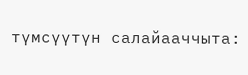түмсүүтүн салайааччыта: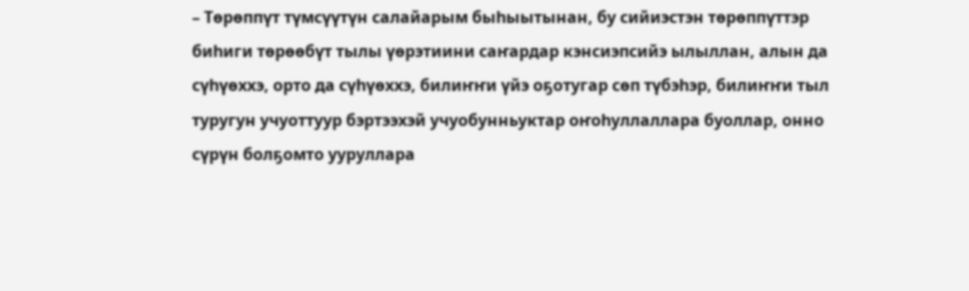– Төрөппүт түмсүүтүн салайарым быһыытынан, бу сийиэстэн төрөппүттэр биһиги төрөөбүт тылы үөрэтиини саҥардар кэнсиэпсийэ ылыллан, алын да сүһүөххэ, орто да сүһүөххэ, билиҥҥи үйэ оҕотугар сөп түбэһэр, билиҥҥи тыл туругун учуоттуур бэртээхэй учуобунньуктар оҥоһуллаллара буоллар, онно сүрүн болҕомто ууруллара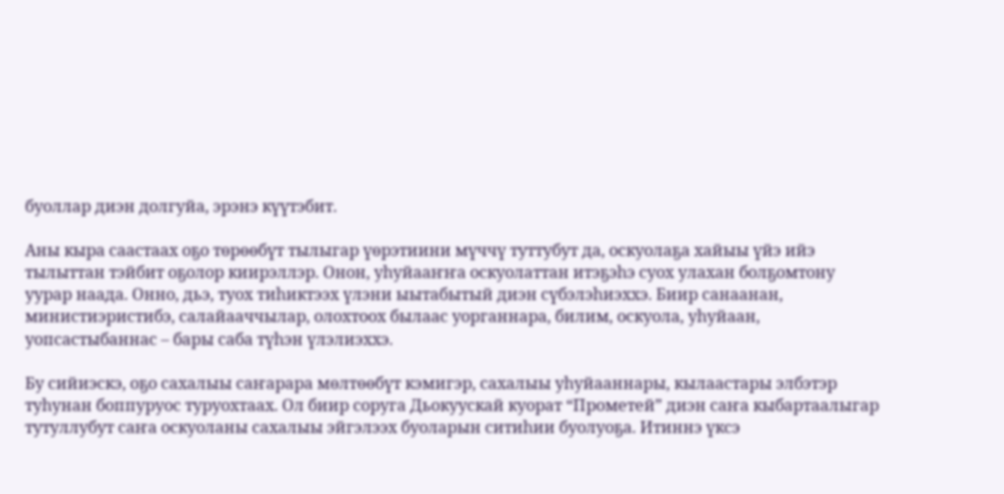буоллар диэн долгуйа, эрэнэ күүтэбит.

Аны кыра саастаах оҕо төрөөбүт тылыгар үөрэтиини мүччү туттубут да, оскуолаҕа хайыы үйэ ийэ тылыттан тэйбит оҕолор киирэллэр. Онон, уһуйааҥҥа оскуолаттан итэҕэһэ суох улахан болҕомтону уурар наада. Онно, дьэ, туох тиһиктээх үлэни ыытабытый диэн сүбэлэһиэххэ. Биир санаанан, министиэристибэ, салайааччылар, олохтоох былаас уорганнара, билим, оскуола, уһуйаан, уопсастыбаннас – бары саба түһэн үлэлиэххэ.

Бу сийиэскэ, оҕо сахалыы саҥарара мөлтөөбүт кэмигэр, сахалыы уһуйааннары, кылаастары элбэтэр туһунан боппуруос туруохтаах. Ол биир соруга Дьокуускай куорат “Прометей” диэн саҥа кыбартаалыгар тутуллубут саҥа оскуоланы сахалыы эйгэлээх буоларын ситиһии буолуоҕа. Итиннэ үксэ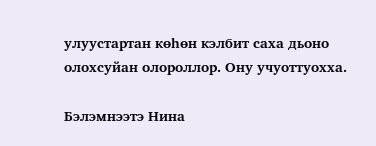улуустартан көһөн кэлбит саха дьоно олохсуйан олороллор. Ону учуоттуохха.

Бэлэмнээтэ Нина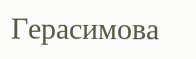Герасимова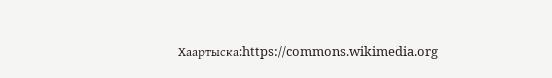Хаартыска:https://commons.wikimedia.org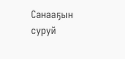Санааҕын суруй